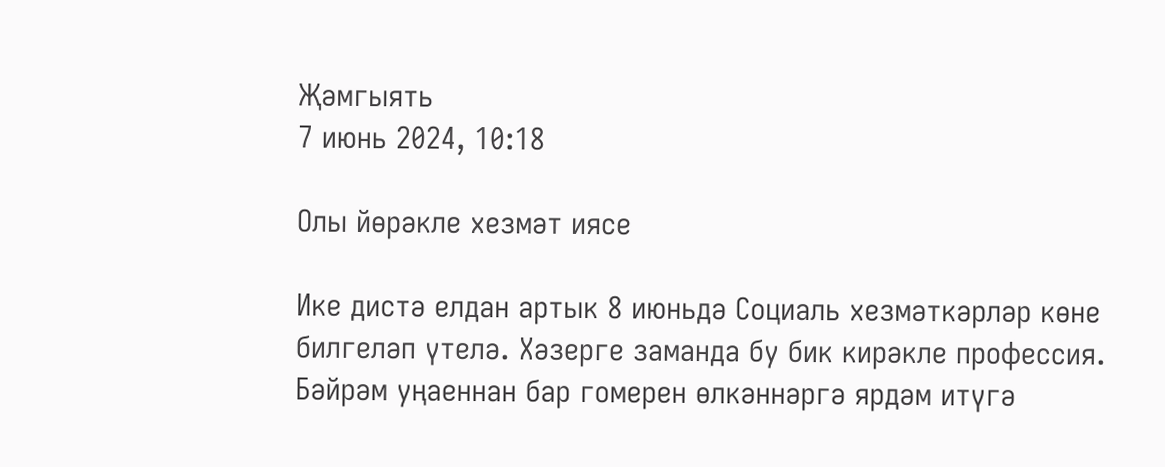Җәмгыять
7 июнь 2024, 10:18

Олы йөрәкле хезмәт иясе

Ике дистә елдан артык 8 июньдә Социаль хезмәткәрләр көне билгеләп үтелә. Хәзерге заманда бу бик кирәкле профессия. Бәйрәм уңаеннан бар гомерен өлкәннәргә ярдәм итүгә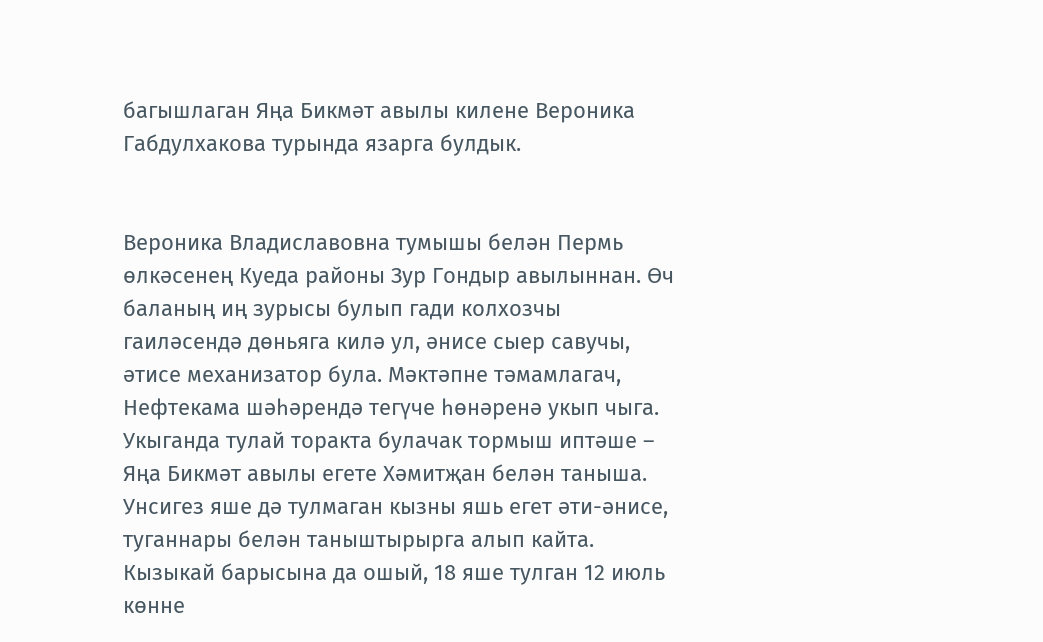багышлаган Яңа Бикмәт авылы килене Вероника Габдулхакова турында язарга булдык.


Вероника Владиславовна тумышы белән Пермь өлкәсенең Куеда районы Зур Гондыр авылыннан. Өч баланың иң зурысы булып гади колхозчы гаиләсендә дөньяга килә ул, әнисе сыер савучы, әтисе механизатор була. Мәктәпне тәмамлагач, Нефтекама шәһәрендә тегүче һөнәренә укып чыга. Укыганда тулай торакта булачак тормыш иптәше – Яңа Бикмәт авылы егете Хәмитҗан белән таныша. Унсигез яше дә тулмаган кызны яшь егет әти-әнисе, туганнары белән таныштырырга алып кайта. Кызыкай барысына да ошый, 18 яше тулган 12 июль көнне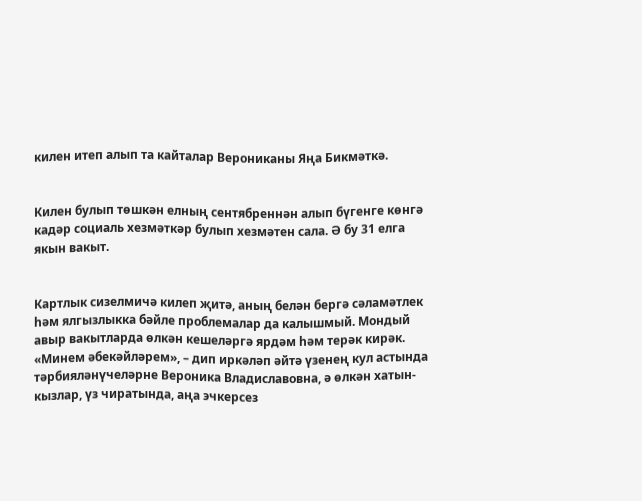килен итеп алып та кайталар Верониканы Яңа Бикмәткә.


Килен булып төшкән елның сентябреннән алып бүгенге көнгә кадәр социаль хезмәткәр булып хезмәтен сала. Ә бу 31 елга якын вакыт.


Картлык сизелмичә килеп җитә, аның белән бергә сәламәтлек һәм ялгызлыкка бәйле проблемалар да калышмый. Мондый авыр вакытларда өлкән кешеләргә ярдәм һәм терәк кирәк. «Минем әбекәйләрем», – дип иркәләп әйтә үзенең кул астында тәрбияләнүчеләрне Вероника Владиславовна, ә өлкән хатын-кызлар, үз чиратында, аңа эчкерсез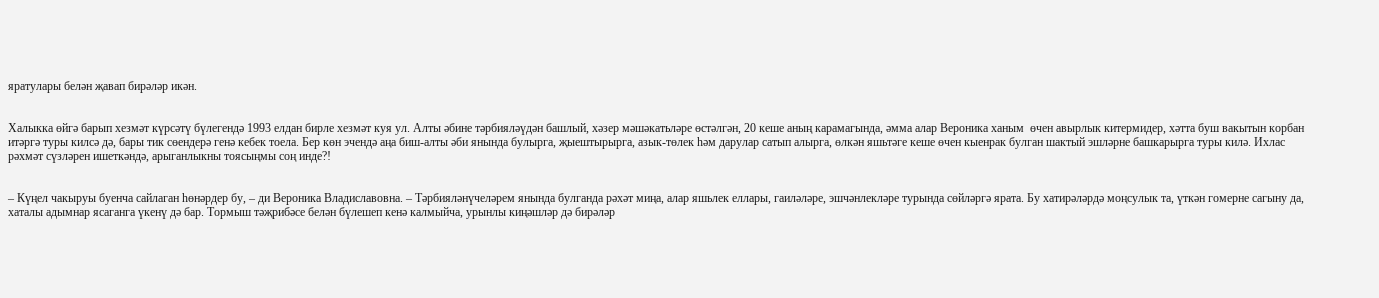яратулары белән җавап бирәләр икән.


Халыкка өйгә барып хезмәт күрсәтү бүлегендә 1993 елдан бирле хезмәт куя ул. Алты әбине тәрбияләүдән башлый, хәзер мәшәкатьләре өстәлгән, 20 кеше аның карамагында, әмма алар Вероника ханым  өчен авырлык китермидер, хәтта буш вакытын корбан итәргә туры килсә дә, бары тик сөендерә генә кебек тоела. Бер көн эчендә аңа биш-алты әби янында булырга, җыештырырга, азык-төлек һәм дарулар сатып алырга, өлкән яшьтәге кеше өчен кыенрак булган шактый эшләрне башкарырга туры килә. Ихлас рәхмәт сүзләрен ишеткәндә, арыганлыкны тоясыңмы соң инде?!


– Күңел чакыруы буенча сайлаган һөнәрдер бу, – ди Вероника Владиславовна. – Тәрбияләнүчеләрем янында булганда рәхәт миңа, алар яшьлек еллары, гаиләләре, эшчәнлекләре турында сөйләргә ярата. Бу хатирәләрдә моңсулык та, үткән гомерне сагыну да, хаталы адымнар ясаганга үкенү дә бар. Тормыш тәҗрибәсе белән бүлешеп кенә калмыйча, урынлы киңәшләр дә бирәләр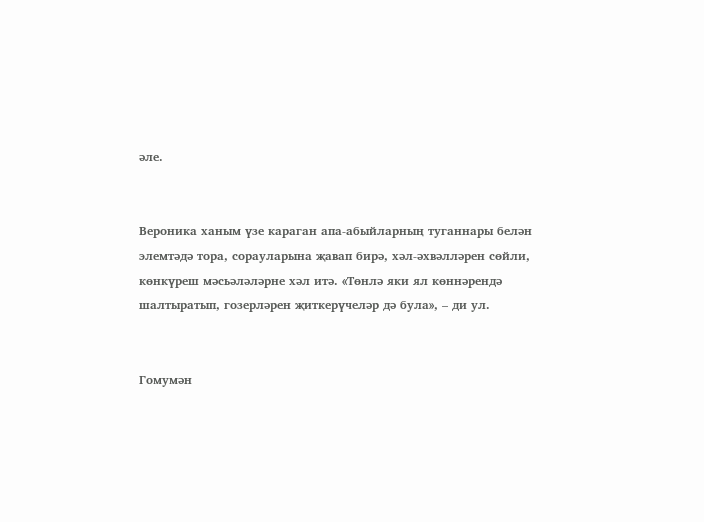әле.


Вероника ханым үзе караган апа-абыйларның туганнары белән элемтәдә тора, сорауларына җавап бирә, хәл-әхвәлләрен сөйли, көнкүреш мәсьәләләрне хәл итә. «Төнлә яки ял көннәрендә шалтыратып, гозерләрен җиткерүчеләр дә була», – ди ул.


Гомумән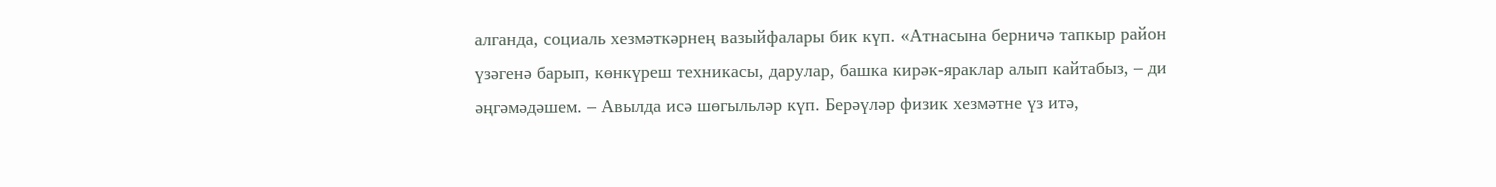алганда, социаль хезмәткәрнең вазыйфалары бик күп. «Атнасына берничә тапкыр район үзәгенә барып, көнкүреш техникасы, дарулар, башка кирәк-яраклар алып кайтабыз, – ди әңгәмәдәшем. – Авылда исә шөгыльләр күп. Берәүләр физик хезмәтне үз итә,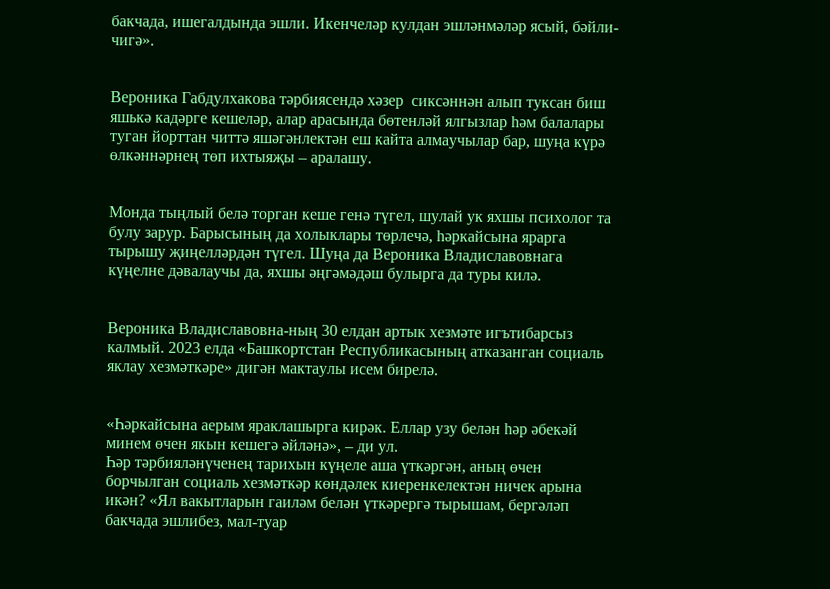бакчада, ишегалдында эшли. Икенчеләр кулдан эшләнмәләр ясый, бәйли-чигә».


Вероника Габдулхакова тәрбиясендә хәзер  сиксәннән алып туксан биш яшькә кадәрге кешеләр, алар арасында бөтенләй ялгызлар һәм балалары туган йорттан читтә яшәгәнлектән еш кайта алмаучылар бар, шуңа күрә өлкәннәрнең төп ихтыяҗы – аралашу.


Монда тыңлый белә торган кеше генә түгел, шулай ук яхшы психолог та булу зарур. Барысының да холыклары төрлечә, һәркайсына ярарга тырышу җиңелләрдән түгел. Шуңа да Вероника Владиславовнага күңелне дәвалаучы да, яхшы әңгәмәдәш булырга да туры килә.


Вероника Владиславовна-ның 30 елдан артык хезмәте игътибарсыз калмый. 2023 елда «Башкортстан Республикасының атказанган социаль   яклау хезмәткәре» дигән мактаулы исем бирелә.


«Һәркайсына аерым яраклашырга кирәк. Еллар узу белән һәр әбекәй минем өчен якын кешегә әйләнә», – ди ул.
Һәр тәрбияләнүченең тарихын күңеле аша үткәргән, аның өчен борчылган социаль хезмәткәр көндәлек киеренкелектән ничек арына икән? «Ял вакытларын гаиләм белән үткәрергә тырышам, бергәләп бакчада эшлибез, мал-туар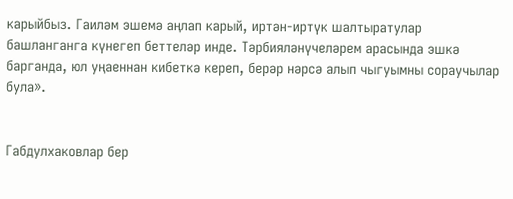карыйбыз. Гаиләм эшемә аңлап карый, иртән-иртүк шалтыратулар башланганга күнегеп беттеләр инде. Тәрбияләнүчеләрем арасында эшкә барганда, юл уңаеннан кибеткә кереп, берәр нәрсә алып чыгуымны сораучылар була».


Габдулхаковлар бер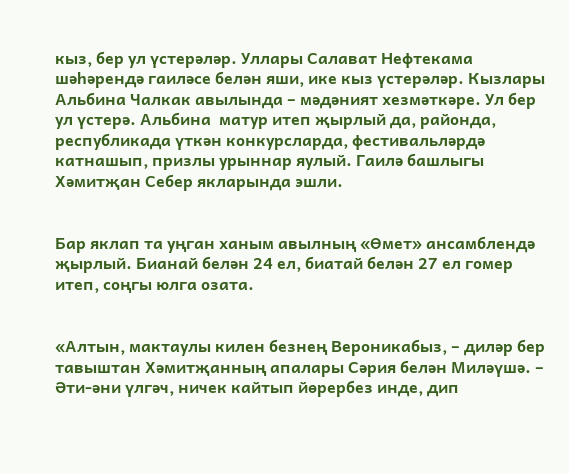кыз, бер ул үстерәләр. Уллары Салават Нефтекама шәһәрендә гаиләсе белән яши, ике кыз үстерәләр. Кызлары Альбина Чалкак авылында – мәдәният хезмәткәре. Ул бер ул үстерә. Альбина  матур итеп җырлый да, районда, республикада үткән конкурсларда, фестивальләрдә катнашып, призлы урыннар яулый. Гаилә башлыгы Хәмитҗан Себер якларында эшли.


Бар яклап та уңган ханым авылның «Өмет» ансамблендә җырлый. Бианай белән 24 ел, биатай белән 27 ел гомер итеп, соңгы юлга озата.


«Алтын, мактаулы килен безнең Вероникабыз, – диләр бер тавыштан Хәмитҗанның апалары Сәрия белән Миләүшә. – Әти-әни үлгәч, ничек кайтып йөрербез инде, дип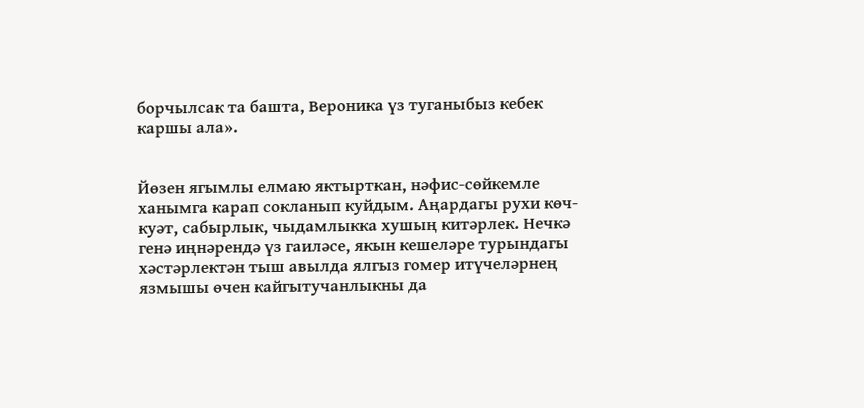борчылсак та башта, Вероника үз туганыбыз кебек каршы ала».


Йөзен ягымлы елмаю яктырткан, нәфис-сөйкемле ханымга карап сокланып куйдым. Аңардагы рухи көч-куәт, сабырлык, чыдамлыкка хушың китәрлек. Нечкә генә иңнәрендә үз гаиләсе, якын кешеләре турындагы хәстәрлектән тыш авылда ялгыз гомер итүчеләрнең язмышы өчен кайгытучанлыкны да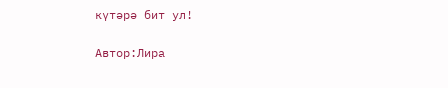күтәрә бит ул!

Автор:Лира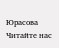Юрасова
Читайте нас